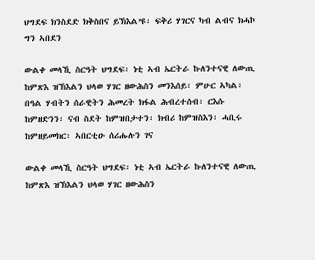ህግደፍ ክንስደድ ክቅስበና ይኽእል’ዩ፡ ፍቅሪ ሃገርና ካብ ልብና ክሓኮ ግን ኣበደን

ውልቀ መላኺ ስርዓት ህግደፍ፡ ነቲ ኣብ ኤርትራ ኩለንተናዊ ለውጢ ከምጽእ ዝኽእልን ህላወ ሃገር ዘውሕስን መንእሰይ፡ ምሁር ኣካል፡ በዓል ሃብትን ሰራዊትን ሕመረት ክፋል ሕብረተሰብ፡ ርእሱ ከምዘድንን፡ ናብ ስደት ከምዝበታተን፡ ክብሪ ከምዝስእን፡ ሓቢሩ ከምዘይመክር፡ ኣበርቲዑ ሰሪሑሉን ገና

ውልቀ መላኺ ስርዓት ህግደፍ፡ ነቲ ኣብ ኤርትራ ኩለንተናዊ ለውጢ ከምጽእ ዝኽእልን ህላወ ሃገር ዘውሕስን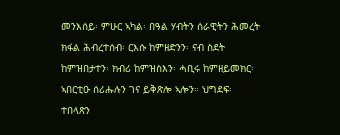መንእሰይ፡ ምሁር ኣካል፡ በዓል ሃብትን ሰራዊትን ሕመረት ክፋል ሕብረተሰብ፡ ርእሱ ከምዘድንን፡ ናብ ስደት ከምዝበታተን፡ ክብሪ ከምዝስእን፡ ሓቢሩ ከምዘይመክር፡ ኣበርቲዑ ሰሪሑሉን ገና ይቅጽሎ ኣሎን። ህግደፍ፡ ተበላጽን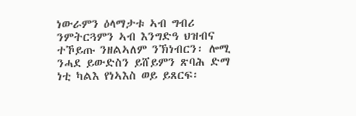ነውራምን ዕላማታቱ ኣብ ግብሪ ንምትርጓምን ኣብ እንግድዓ ህዝብና ተኾይጡ ንዘልኣለም ንኽነብርን፡ ሎሚ ንሓደ ይውድስን ይሸይምን ጽባሕ ድማ  ነቲ ካልእ የነኣእስ ወይ ይጸርፍ፡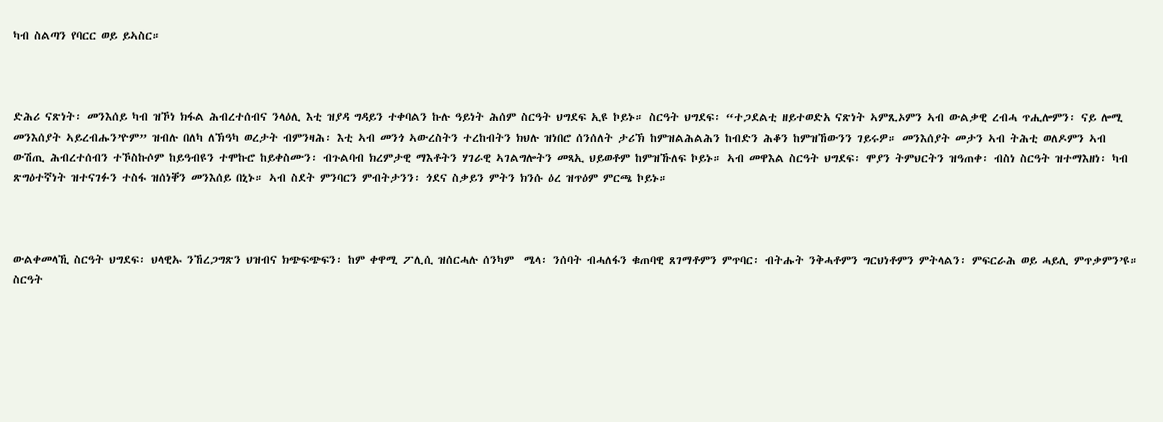ካብ ስልጣን የባርር ወይ ይኣስር።



ድሕሪ ናጽነት፡ መንእሰይ ካብ ዝኾነ ክፋል ሕብረተሰብና ንላዕሊ እቲ ዝያዳ ግዳይን ተቀባልን ኩሉ ዓይነት ሕሰም ስርዓት ህግደፍ ኢዩ ኮይኑ። ስርዓት ህግደፍ፡ “ተጋደልቲ ዘይተወድአ ናጽነት ኣምጺኦምን ኣብ ውልቃዊ ረብሓ ጥሒሎምን፡ ናይ ሎሚ መንእሰያት ኣይረብሑን’ዮም” ዝብሉ በለካ ለኽዓካ ወረታት ብምንዛሕ፡ እቲ ኣብ መንጎ ኣውረስትን ተረከብትን ክህሉ ዝነበሮ ሰንሰለት ታሪኽ ከምዝልሕልሕን ከብድን ሕቆን ከምዝኸውንን ገይሩዎ። መንእሰያት መታን ኣብ ትሕቲ ወለዶምን ኣብ ውሽጢ ሕብረተሰብን ተኾስኩሶም ከይዓብዩን ተሞኩሮ ከይቀስሙን፡ ብጉልባብ ክረምታዊ ማእቶትን ሃገራዊ ኣገልግሎትን መጻኢ ህይወቶም ከምዝኹለፍ ኮይኑ። ኣብ መዋእል ስርዓት ህግደፍ፡ ሞያን ትምህርትን ዝዓጠቀ፡ ብስነ ስርዓት ዝተማእዘነ፡ ካብ ጽግዕተኛነት ዝተናገፉን ተስፋ ዝሰነቐን መንእሰይ በኒኑ። ኣብ ስደት ምንባርን ምብትታንን፡ ጎደና ስቃይን ምትን ክንሱ ዕረ ዝጥዕም ምርጫ ኮይኑ።



ውልቀመላኺ ስርዓት ህግደፍ፡ ህላዊኡ ንኸረጋግጽን ህዝብና ክጭፍጭፍን፡ ከም ቀዋሚ ፖሊሲ ዝሰርሓሉ ሰንካም  ሜላ፡ ንሰባት ብሓለፋን ቁጠባዊ ጸገማቶምን ምጥባር፡ ብትሑት ንቅሓቶምን ግርህነቶምን ምትላልን፡ ምፍርራሕ ወይ ሓይሊ ምጥቃምን’ዩ። ስርዓት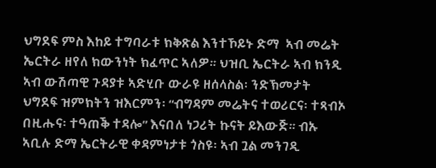ህግደፍ ምስ እከይ ተግባራቱ ክቅጽል እንተኾይኑ ድማ  ኣብ መሬት ኤርትራ ዘየለ ክውንነት ክፈጥር ኣለዎ። ህዝቢ ኤርትራ ኣብ ክንዲ ኣብ ውሽጣዊ ጉዳያቱ ኣድሂቡ ውራዩ ዘሰላስል፡ ንድኽመታት ህግደፍ ዝምክትን ዝእርምን፡ “ብግዳም መሬትና ተወሪርና፡ ተጻብኦ በዚሑና፡ ተዓጠቕ ተዳሎ” እናበለ ነጋሪት ኩናት ይእውጅ። ብኡ ኣቢሉ ድማ ኤርትራዊ ቀዳምነታቱ ጎስዩ፡ ኣብ ጓል መንገዲ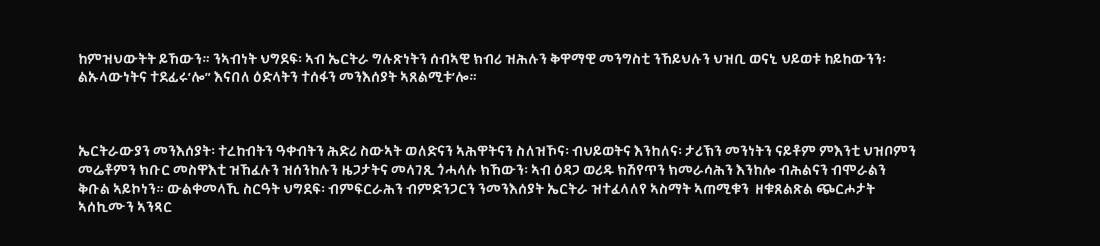ከምዝህውትት ይኸውን። ንኣብነት ህግደፍ፡ ኣብ ኤርትራ ግሉጽነትን ሰብኣዊ ክብሪ ዝሕሉን ቅዋማዊ መንግስቲ ንኸይህሉን ህዝቢ ወናኒ ህይወቱ ከይከውንን፡ ልኡላውነትና ተደፊሩ’ሎ” እናበለ ዕድላትን ተሰፋን መንእሰያት ኣጸልሚቱ’ሎ።



ኤርትራውያን መንእሰያት፡ ተረከብትን ዓቀብትን ሕድሪ ስውኣት ወለድናን ኣሕዋትናን ስለዝኾና፡ ብህይወትና እንከለና፡ ታሪኽን መንነትን ናይቶም ምእንቲ ህዝቦምን መሬቶምን ክቡር መስዋእቲ ዝኸፈሉን ዝሰንከሉን ዜጋታትና መላገጺ ጎሓላሉ ክኸውን፡ ኣብ ዕዳጋ ወሪዱ ክሽየጥን ክመራሳሕን እንከሎ ብሕልናን ብሞራልን ቅቡል ኣይኮነን። ውልቀመላኺ ስርዓት ህግደፍ፡ ብምፍርራሕን ብምድንጋርን ንመንእሰያት ኤርትራ ዝተፈላለየ ኣስማት ኣጠሚቁን  ዘቁጸልጽል ጭርሖታት ኣሰኪሙን ኣንጻር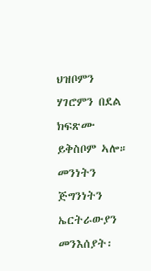ህዝቦምን ሃገሮምን በደል ክፍጽሙ ይቅስቦም ኣሎ። መንነትን ጅግንነትን ኤርትራውያን መንእሰያት፡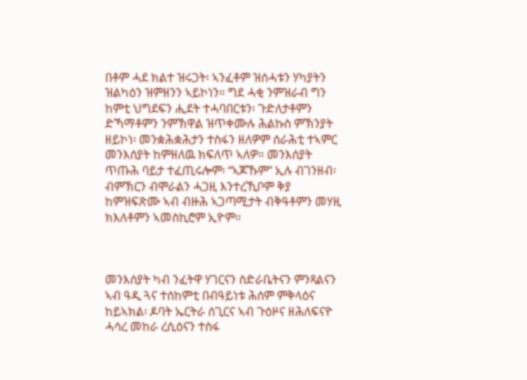በቶም ሓደ ክልተ ዝሩጋት፡ ኣንፈቶም ዝሰሓቱን ሃካያትን ዝልካዕን ዝምዘንን ኣይኮነን። ግደ ሓቂ ንምዝራብ ግን ከምቲ ህግደፍን ሒደት ተሓባበርቱን፡ ጉድለታቶምን ድኻማቶምን ንምኽዋል ዝጥቀሙሉ ሕልኩስ ምኽንያት ዘይኮነ፡ መንቋሕቋሕታን ተስፋን ዘለዎም ሰራሕቲ ተኣምር መንእሰያት ከምዘለዉ ክፍለጥ ኣለዎ። መንእሰያት ጥጡሕ ባይታ ተፈጢሩሎም፡ “ኣጆኹም” ኢሉ ብገንዘብ፡ ብምኽርን ብሞራልን ሓጋዚ እንተረኺቦም ቅያ ከምዝፍጽሙ ኣብ ብዙሕ ኣጋጣሚታት ብቅዓቶምን መሃዚ ክእለቶምን ኣመስኪሮም ኢዮም።



መንእሰያት ካብ ንፈትዋ ሃገርናን ስድራቤትናን ምንጻልናን ኣብ ዓዲ ጓና ተሰከምቲ በብዓይነቱ ሕሰም ምቅላዕና ከይኣክል፡ ዶባት ኤርትራ ሰጊርና ኣብ ጉዕዞና ዘሕለፍናዮ ሓሳረ መከራ ረሲዕናን ተስፋ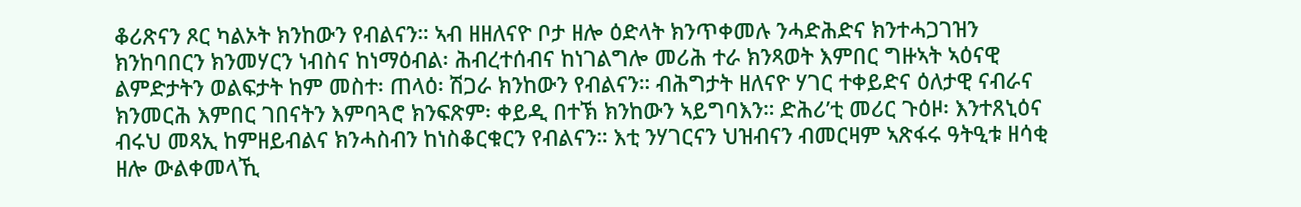ቆሪጽናን ጾር ካልኦት ክንከውን የብልናን። ኣብ ዘዘለናዮ ቦታ ዘሎ ዕድላት ክንጥቀመሉ ንሓድሕድና ክንተሓጋገዝን ክንከባበርን ክንመሃርን ነብስና ከነማዕብል፡ ሕብረተሰብና ከነገልግሎ መሪሕ ተራ ክንጻወት እምበር ግዙኣት ኣዕናዊ ልምድታትን ወልፍታት ከም መስተ፡ ጠላዕ፡ ሽጋራ ክንከውን የብልናን። ብሕግታት ዘለናዮ ሃገር ተቀይድና ዕለታዊ ናብራና ክንመርሕ እምበር ገበናትን እምባጓሮ ክንፍጽም፡ ቀይዲ በተኽ ክንከውን ኣይግባእን። ድሕሪ’ቲ መሪር ጉዕዞ፡ እንተጸኒዕና ብሩህ መጻኢ ከምዘይብልና ክንሓስብን ከነስቆርቁርን የብልናን። እቲ ንሃገርናን ህዝብናን ብመርዛም ኣጽፋሩ ዓትዒቱ ዘሳቂ ዘሎ ውልቀመላኺ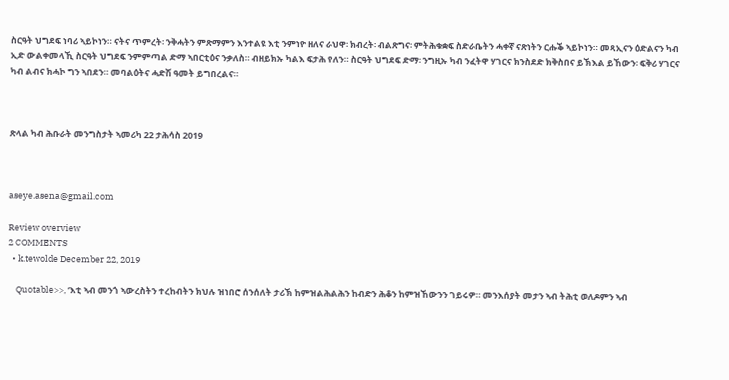ስርዓት ህግደፍ ነባሪ ኣይኮነን። ናትና ጥምረት፡ ንቅሓትን ምጽማምን እንተልዩ እቲ ንምነዮ ዘለና ራህዋ፡ ክብረት፡ ብልጽግና፡ ምትሕቁቋፍ ስድራቤትን ሓቀኛ ናጽነትን ርሑቕ ኣይኮነን። መጻኢናን ዕድልናን ካብ ኢድ ውልቀመላኺ ስርዓት ህግደፍ ንምምጣል ድማ ኣበርቲዕና ንቃለስ። ብዘይክኡ ካልእ ፍታሕ የለን። ስርዓት ህግደፍ ድማ፡ ንግዚኡ ካብ ንፈትዋ ሃገርና ክንስደድ ክቅስበና ይኽእል ይኸውን፡ ፍቅሪ ሃገርና ካብ ልብና ክሓኮ ግን ኣበደን። መባልዕትና ሓድሽ ዓመት ይግበረልና።



ጽላል ካብ ሕቡራት መንግስታት ኣመሪካ 22 ታሕሳስ 2019



aseye.asena@gmail.com

Review overview
2 COMMENTS
  • k.tewolde December 22, 2019

    Quotable>>, ‘እቲ ኣብ መንጎ ኣውረስትን ተረከብትን ክህሉ ዝነበሮ ሰንሰለት ታሪኽ ከምዝልሕልሕን ከብድን ሕቆን ከምዝኸውንን ገይሩዎ። መንእሰያት መታን ኣብ ትሕቲ ወለዶምን ኣብ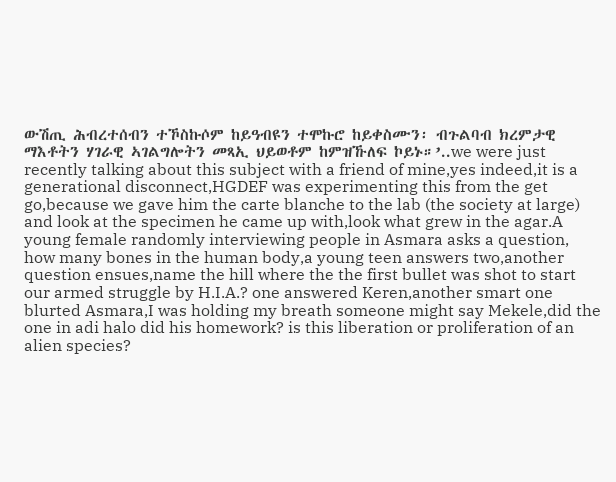ውሽጢ ሕብረተሰብን ተኾስኩሶም ከይዓብዩን ተሞኩሮ ከይቀስሙን፡ ብጉልባብ ክረምታዊ ማእቶትን ሃገራዊ ኣገልግሎትን መጻኢ ህይወቶም ከምዝኹለፍ ኮይኑ።’..we were just recently talking about this subject with a friend of mine,yes indeed,it is a generational disconnect,HGDEF was experimenting this from the get go,because we gave him the carte blanche to the lab (the society at large) and look at the specimen he came up with,look what grew in the agar.A young female randomly interviewing people in Asmara asks a question, how many bones in the human body,a young teen answers two,another question ensues,name the hill where the the first bullet was shot to start our armed struggle by H.I.A.? one answered Keren,another smart one blurted Asmara,I was holding my breath someone might say Mekele,did the one in adi halo did his homework? is this liberation or proliferation of an alien species?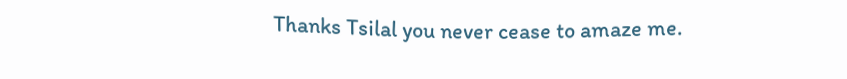Thanks Tsilal you never cease to amaze me.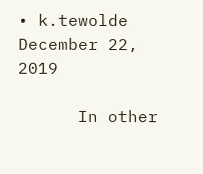• k.tewolde December 22, 2019

      In other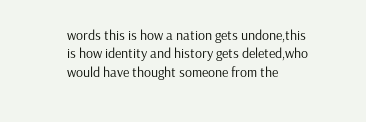words this is how a nation gets undone,this is how identity and history gets deleted,who would have thought someone from the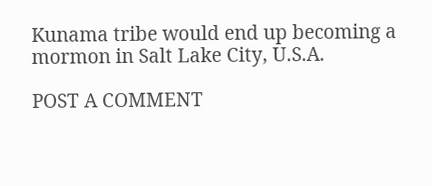Kunama tribe would end up becoming a mormon in Salt Lake City, U.S.A.

POST A COMMENT